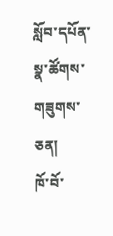སློབ་དཔོན་སྣ་ཚོགས་གཟུགས་ཅན།
ཁོ་བོ་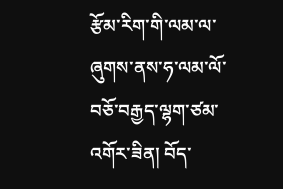རྩོམ་རིག་གི་ལམ་ལ་ཞུགས་ནས་ཧ་ལམ་ལོ་བཅོ་བརྒྱད་ལྷག་ཙམ་འགོར་ཟིན། བོད་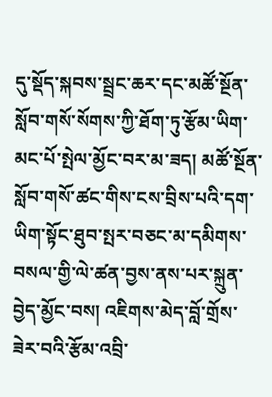དུ་སྡོད་སྐབས་སྦྲང་ཆར་དང་མཚོ་སྔོན་སློབ་གསོ་སོགས་ཀྱི་ཐོག་ཏུ་རྩོམ་ཡིག་མང་པོ་སྤེལ་མྱོང་བར་མ་ཟད། མཚོ་སྔོན་སློབ་གསོ་ཚང་གིས་ངས་བྲིས་པའི་དག་ཡིག་སྟོང་ཐུབ་སྤར་བཅང་མ་དམིགས་བསལ་གྱི་ལེ་ཚན་བྱས་ནས་པར་སྐྲུན་བྱེད་མྱོང་བས། འཇིགས་མེད་བློ་གྲོས་ཟེར་བའི་རྩོམ་འབྲི་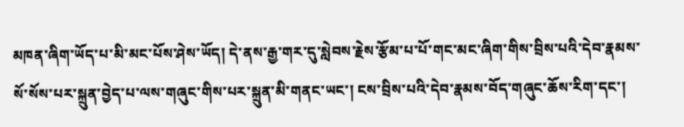མཁན་ཞིག་ཡོད་པ་མི་མང་པོས་ཤེས་ཡོད། དེ་ནས་རྒྱ་གར་དུ་སླེབས་རྗེས་རྩོམ་པ་པོ་གང་མང་ཞིག་གིས་བྲིས་པའི་དེབ་རྣམས་སོ་སོས་པར་སྐྲུན་བྱེད་པ་ལས་གཞུང་གིས་པར་སྐྲུན་མི་གནང་ཡང་། ངས་བྲིས་པའི་དེབ་རྣམས་བོད་གཞུང་ཆོས་རིག་དང་།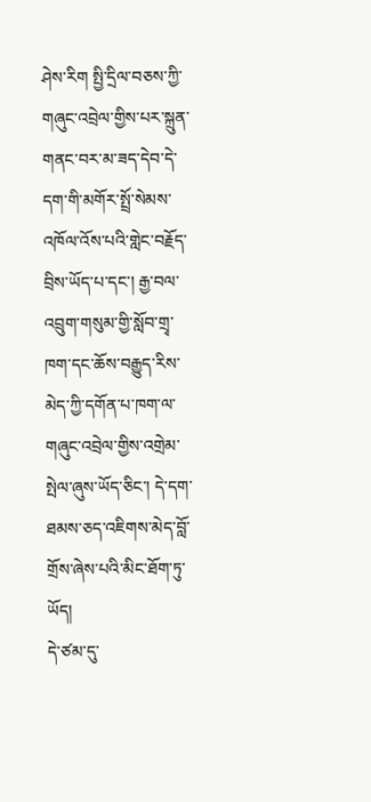ཤེས་རིག སྤྱི་དྲིལ་བཅས་ཀྱི་གཞུང་འབྲེལ་གྱིས་པར་སྐྲུན་གནང་བར་མ་ཟད་དེབ་དེ་དག་གི་མགོར་སྤྲོ་སེམས་འཁོལ་འོས་པའི་གླེང་བརྗོད་བྲིས་ཡོད་པ་དང་། རྒྱ་བལ་འབྲུག་གསུམ་གྱི་སློབ་གྲྭ་ཁག་དང་ཆོས་བརྒྱུད་རིས་མེད་ཀྱི་དགོན་པ་ཁག་ལ་གཞུང་འབྲེལ་གྱིས་འགྲེམ་སྤེལ་ཞུས་ཡོད་ཅིང་། དེ་དག་ཐམས་ཅད་འཇིགས་མེད་བློ་གྲོས་ཞེས་པའི་མིང་ཐོག་ཏུ་ཡོད།
དེ་ཙམ་དུ་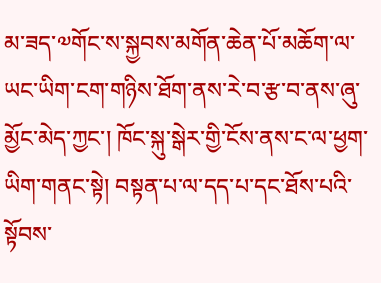མ་ཟད་༧གོང་ས་སྐྱབས་མགོན་ཆེན་པོ་མཆོག་ལ་ཡང་ཡིག་ངག་གཉིས་ཐོག་ནས་རེ་བ་རྩ་བ་ནས་ཞུ་མྱོང་མེད་ཀྱང་། ཁོང་སྐུ་སྒེར་གྱི་ངོས་ནས་ང་ལ་ཕྱག་ཡིག་གནང་སྟེ། བསྟན་པ་ལ་དད་པ་དང་ཐོས་པའི་སྟོབས་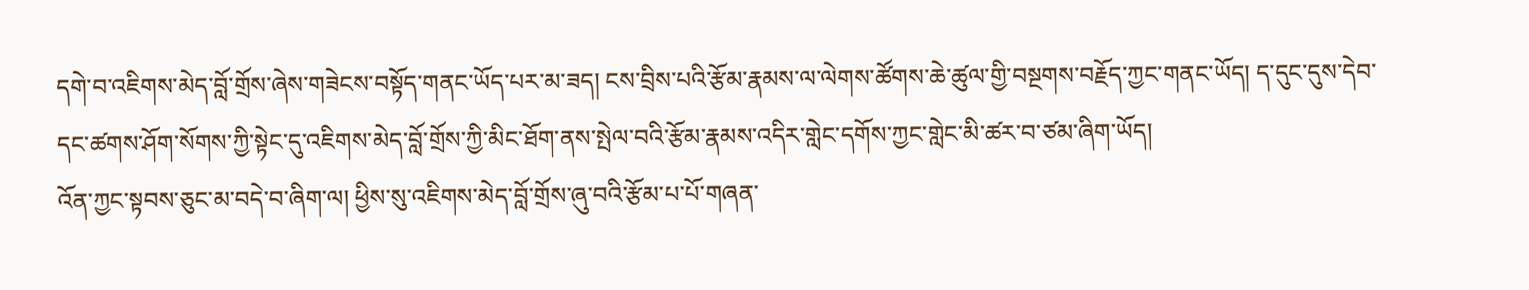དགེ་བ་འཇིགས་མེད་བློ་གྲོས་ཞེས་གཟེངས་བསྟོད་གནང་ཡོད་པར་མ་ཟད། ངས་བྲིས་པའི་རྩོམ་རྣམས་ལ་ལེགས་ཚོགས་ཆེ་ཚུལ་གྱི་བསྔགས་བརྗོད་ཀྱང་གནང་ཡོད། ད་དུང་དུས་དེབ་དང་ཚགས་ཤོག་སོགས་ཀྱི་སྟེང་དུ་འཇིགས་མེད་བློ་གྲོས་ཀྱི་མིང་ཐོག་ནས་སྤེལ་བའི་རྩོམ་རྣམས་འདིར་གླེང་དགོས་ཀྱང་གླེང་མི་ཚར་བ་ཙམ་ཞིག་ཡོད།
འོན་ཀྱང་སྟབས་ཅུང་མ་བདེ་བ་ཞིག་ལ། ཕྱིས་སུ་འཇིགས་མེད་བློ་གྲོས་ཞུ་བའི་རྩོམ་པ་པོ་གཞན་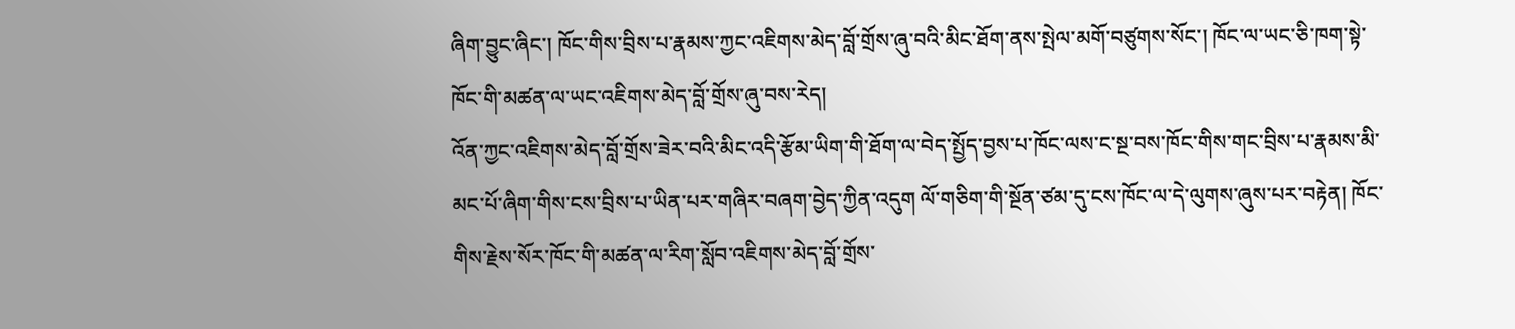ཞིག་བྱུང་ཞིང་། ཁོང་གིས་བྲིས་པ་རྣམས་ཀྱང་འཇིགས་མེད་བློ་གྲོས་ཞུ་བའི་མིང་ཐོག་ནས་སྤེལ་མགོ་བཙུགས་སོང་། ཁོང་ལ་ཡང་ཅི་ཁག་སྟེ་ཁོང་གི་མཚན་ལ་ཡང་འཇིགས་མེད་བློ་གྲོས་ཞུ་བས་རེད།
འོན་ཀྱང་འཇིགས་མེད་བློ་གྲོས་ཟེར་བའི་མིང་འདི་རྩོམ་ཡིག་གི་ཐོག་ལ་བེད་སྤྱོད་བྱས་པ་ཁོང་ལས་ང་སྔ་བས་ཁོང་གིས་གང་བྲིས་པ་རྣམས་མི་མང་པོ་ཞིག་གིས་ངས་བྲིས་པ་ཡིན་པར་གཞིར་བཞག་བྱེད་ཀྱིན་འདུག ལོ་གཅིག་གི་སྔོན་ཙམ་དུ་ངས་ཁོང་ལ་དེ་ལུགས་ཞུས་པར་བརྟེན། ཁོང་གིས་རྗེས་སོར་ཁོང་གི་མཚན་ལ་རིག་སློབ་འཇིགས་མེད་བློ་གྲོས་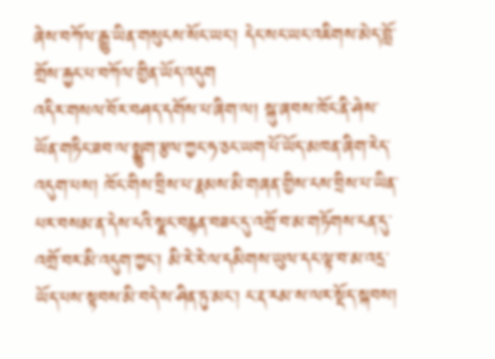ཞེས་བཀོལ་རྒྱུ་ཡིན་གསུངས་སོང་ཡང་། དེང་སང་ཡང་འཇིགས་མེད་བློ་གྲོས་རྐྱང་པ་བཀོལ་གྱིན་ཡོད་འདུག
འདིར་གསལ་བོར་བཤད་དགོས་པ་ཞིག་ལ། སྐུ་ཞབས་ཁོང་ནི་ཤེས་ཡོན་གཏིང་ཟབ་ལ་སྨྱུག་རྩལ་ཀྱང་ཧ་ཅང་ཡག་པོ་ཡོད་མཁན་ཞིག་རེད་འདུག་པས། ཁོང་གིས་བྲིས་པ་རྣམས་མི་གཞན་གྱིས་ངས་བྲིས་པ་ཡིན་པར་བསམ་ན་དེས་ངའི་སྣང་བརྙན་བཟང་དུ་འགྲོ་བ་མ་གཏོགས་ངན་དུ་འགྲོ་བར་མི་འདུག་ཀྱང་། མི་རེ་རེ་ལ་དམིགས་ཡུལ་དང་ལྟ་བ་མ་འདྲ་ཡོད་པས་སྟབས་མི་བདེ་ས་ཤིན་ཏུ་མང་། ང་རྡ་རམ་ས་ལར་སྡོད་སྐབས།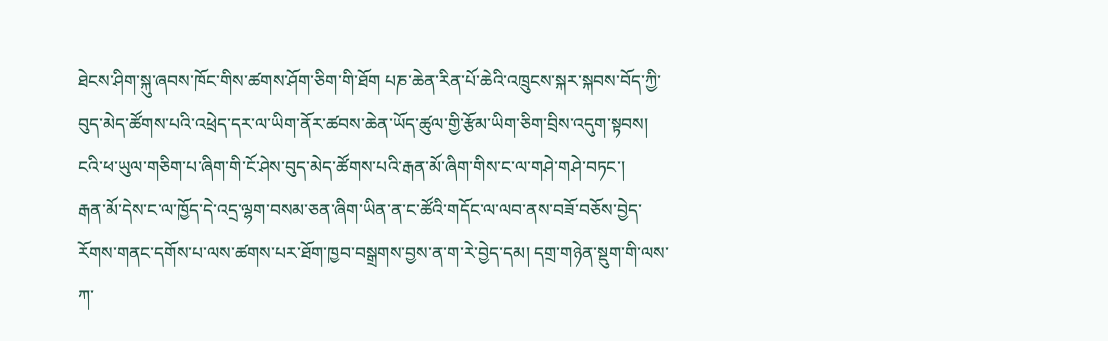ཐེངས་ཤིག་སྐུ་ཞབས་ཁོང་གིས་ཚགས་ཤོག་ཅིག་གི་ཐོག པཎ་ཆེན་རིན་པོ་ཆེའི་འཁྲུངས་སྐར་སྐབས་བོད་ཀྱི་བུད་མེད་ཚོགས་པའི་འཕྲེད་དར་ལ་ཡིག་ནོར་ཚབས་ཆེན་ཡོད་ཚུལ་གྱི་རྩོམ་ཡིག་ཅིག་བྲིས་འདུག་སྟབས། ངའི་ཕ་ཡུལ་གཅིག་པ་ཞིག་གི་ངོ་ཤེས་བུད་མེད་ཚོགས་པའི་རྒན་མོ་ཞིག་གིས་ང་ལ་གཤེ་གཤེ་བཏང་།
རྒན་མོ་དེས་ང་ལ་ཁྱོད་དེ་འདྲ་ལྷག་བསམ་ཅན་ཞིག་ཡིན་ན་ང་ཚོའི་གདོང་ལ་ལབ་ནས་བཟོ་བཅོས་བྱེད་རོགས་གནང་དགོས་པ་ལས་ཚགས་པར་ཐོག་ཁྱབ་བསྒྲགས་བྱས་ན་ག་རེ་བྱེད་དམ། དགྲ་གཉེན་སྡུག་གི་ལས་ཀ་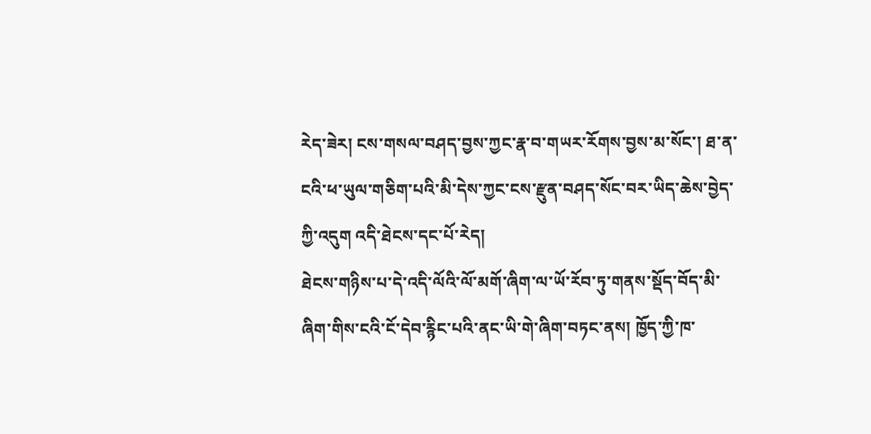རེད་ཟེར། ངས་གསལ་བཤད་བྱས་ཀྱང་རྣ་བ་གཡར་རོགས་བྱས་མ་སོང་། ཐ་ན་ངའི་ཕ་ཡུལ་གཅིག་པའི་མི་དེས་ཀྱང་ངས་རྫུན་བཤད་སོང་བར་ཡིད་ཆེས་བྱེད་ཀྱི་འདུག འདི་ཐེངས་དང་པོ་རེད།
ཐེངས་གཉིས་པ་དེ་འདི་ལོའི་ལོ་མགོ་ཞིག་ལ་ཡོ་རོབ་ཏུ་གནས་སྡོད་བོད་མི་ཞིག་གིས་ངའི་ངོ་དེབ་རྙིང་པའི་ནང་ཡི་གེ་ཞིག་བཏང་ནས། ཁྱོད་ཀྱི་ཁ་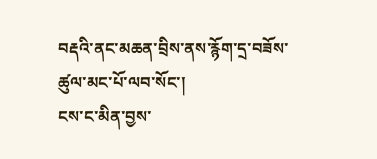བརྡའི་ནང་མཆན་བྲིས་ནས་རྙོག་དྲ་བཟོས་ཚུལ་མང་པོ་ལབ་སོང་།
ངས་ང་མིན་བྱས་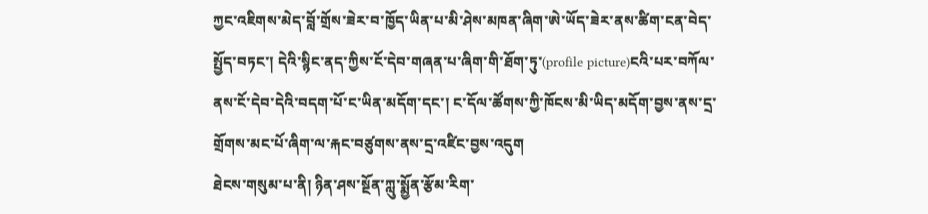ཀྱང་འཇིགས་མེད་བློ་གྲོས་ཟེར་བ་ཁྱོད་ཡིན་པ་མི་ཤེས་མཁན་ཞིག་ཨེ་ཡོད་ཟེར་ནས་ཚིག་ངན་བེད་སྤྱོད་བཏང་། དེའི་སྙིང་ནད་ཀྱིས་ངོ་དེབ་གཞན་པ་ཞིག་གི་ཐོག་ཏུ་(profile picture)ངའི་པར་བཀོལ་ནས་ངོ་དེབ་དེའི་བདག་པོ་ང་ཡིན་མདོག་དང་། ང་དོལ་ཚོགས་ཀྱི་ཁོངས་མི་ཡིད་མདོག་བྱས་ནས་དྲ་གྲོགས་མང་པོ་ཞིག་ལ་རྐང་བཙུགས་ནས་དྲ་འཛིང་བྱས་འདུག
ཐེངས་གསུམ་པ་ནི། ཉིན་ཤས་སྔོན་ཀླུ་སྨྱོན་རྩོམ་རིག་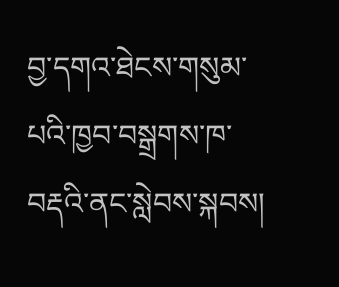བྱ་དགའ་ཐེངས་གསུམ་པའི་ཁྱབ་བསྒྲགས་ཁ་བརྡའི་ནང་སླེབས་སྐབས།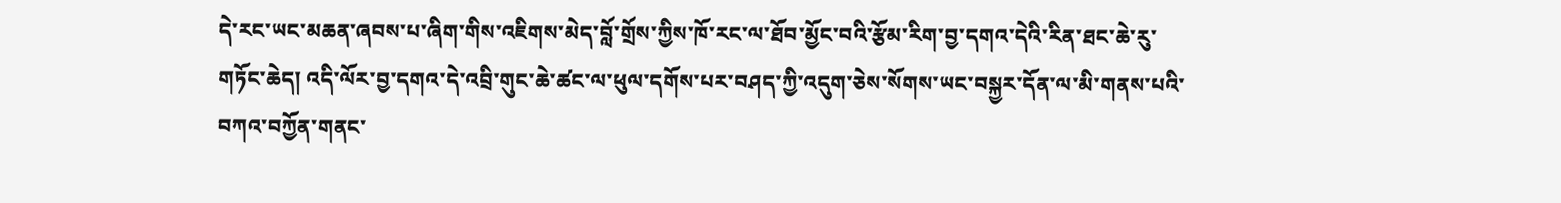དེ་རང་ཡང་མཆན་ཞབས་པ་ཞིག་གིས་འཇིགས་མེད་བློ་གྲོས་ཀྱིས་ཁོ་རང་ལ་ཐོབ་མྱོང་བའི་རྩོམ་རིག་བྱ་དགའ་དེའི་རིན་ཐང་ཆེ་རུ་གཏོང་ཆེད། འདི་ལོར་བྱ་དགའ་དེ་འབྲི་གུང་ཆེ་ཚང་ལ་ཕུལ་དགོས་པར་བཤད་ཀྱི་འདུག་ཅེས་སོགས་ཡང་བསྐྱར་དོན་ལ་མི་གནས་པའི་བཀའ་བཀྱོན་གནང་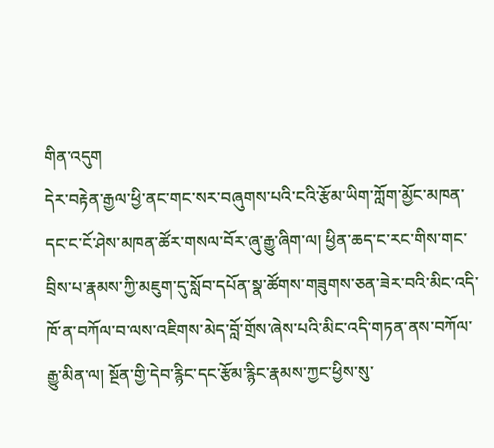གིན་འདུག
དེར་བརྟེན་རྒྱལ་ཕྱི་ནང་གང་སར་བཞུགས་པའི་ངའི་རྩོམ་ཡིག་ཀློག་མྱོང་མཁན་དང་ང་ངོ་ཤེས་མཁན་ཚོར་གསལ་བོར་ཞུ་རྒྱུ་ཞིག་ལ། ཕྱིན་ཆད་ང་རང་གིས་གང་བྲིས་པ་རྣམས་ཀྱི་མཇུག་དུ་སློབ་དཔོན་སྣ་ཚོགས་གཟུགས་ཅན་ཟེར་བའི་མིང་འདི་ཁོ་ན་བཀོལ་བ་ལས་འཇིགས་མེད་བློ་གྲོས་ཞེས་པའི་མིང་འདི་གཏན་ནས་བཀོལ་རྒྱུ་མིན་ལ། སྔོན་གྱི་དེབ་རྙིང་དང་རྩོམ་རྙིང་རྣམས་ཀྱང་ཕྱིས་སུ་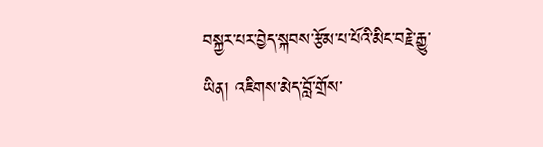བསྐྱར་པར་བྱེད་སྐབས་རྩོམ་པ་པོའི་མིང་བརྗེ་རྒྱུ་ཡིན། འཇིགས་མེད་བློ་གྲོས་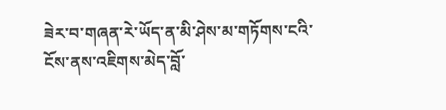ཟེར་བ་གཞན་རེ་ཡོད་ན་མི་ཤེས་མ་གཏོགས་ངའི་ངོས་ནས་འཇིགས་མེད་བློ་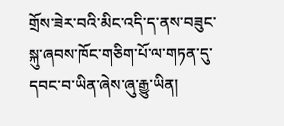གྲོས་ཟེར་བའི་མིང་འདི་ད་ནས་བཟུང་སྐུ་ཞབས་ཁོང་གཅིག་པོ་ལ་གཏན་དུ་དབང་བ་ཡིན་ཞེས་ཞུ་རྒྱུ་ཡིན།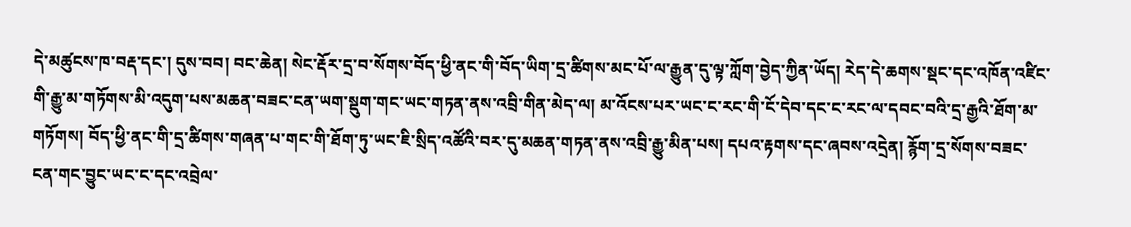དེ་མཚུངས་ཁ་བརྡ་དང་། དུས་བབ། བང་ཆེན། སེང་རྡོར་དྲ་བ་སོགས་བོད་ཕྱི་ནང་གི་བོད་ཡིག་དྲ་ཚིགས་མང་པོ་ལ་རྒྱུན་དུ་ལྟ་ཀློག་བྱེད་ཀྱིན་ཡོད། རེད་དེ་ཆགས་སྡང་དང་འཁོན་འཛིང་གི་རྒྱུ་མ་གཏོགས་མི་འདུག་པས་མཆན་བཟང་ངན་ཡག་སྡུག་གང་ཡང་གཏན་ནས་འབྲི་གིན་མེད་ལ། མ་འོངས་པར་ཡང་ང་རང་གི་ངོ་དེབ་དང་ང་རང་ལ་དབང་བའི་དྲ་རྒྱའི་ཐོག་མ་གཏོགས། བོད་ཕྱི་ནང་གི་དྲ་ཚིགས་གཞན་པ་གང་གི་ཐོག་ཏུ་ཡང་ཇི་སྲིད་འཚོའི་བར་དུ་མཆན་གཏན་ནས་འབྲི་རྒྱུ་མིན་པས། དཔའ་རྟགས་དང་ཞབས་འདྲེན། རྙོག་དྲ་སོགས་བཟང་ངན་གང་བྱུང་ཡང་ང་དང་འབྲེལ་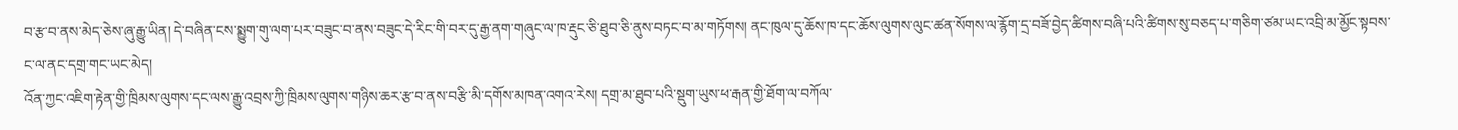བ་རྩ་བ་ནས་མེད་ཅེས་ཞུ་རྒྱུ་ཡིན། དེ་བཞིན་ངས་སྨྱུག་གུ་ལག་པར་བཟུང་བ་ནས་བཟུང་དེ་རིང་གི་བར་དུ་རྒྱ་ནག་གཞུང་ལ་ཁ་རྡུང་ཅི་ཐུབ་ཅི་ནུས་བཏང་བ་མ་གཏོགས། ནང་ཁུལ་དུ་ཆོས་ཁ་དང་ཆོས་ལུགས་ལུང་ཚན་སོགས་ལ་རྙོག་དྲ་བཟོ་བྱེད་ཚིགས་བཞི་པའི་ཚིགས་སུ་བཅད་པ་གཅིག་ཙམ་ཡང་འབྲི་མ་མྱོང་སྟབས་ང་ལ་ནང་དགྲ་གང་ཡང་མེད།
འོན་ཀྱང་འཇིག་རྟེན་གྱི་ཁྲིམས་ལུགས་དང་ལས་རྒྱུ་འབྲས་ཀྱི་ཁྲིམས་ལུགས་གཉིས་ཆར་རྩ་བ་ནས་བརྩི་མི་དགོས་མཁན་འགའ་རེས། དགྲ་མ་ཐུབ་པའི་སྡུག་ཡུས་ཕ་རྒན་གྱི་ཐོག་ལ་བཀོལ་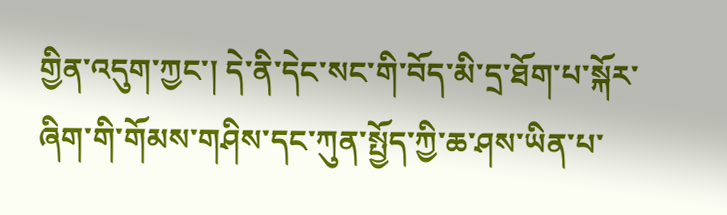གྱིན་འདུག་ཀྱང་། དེ་ནི་དེང་སང་གི་བོད་མི་དྲ་ཐོག་པ་སྐོར་ཞིག་གི་གོམས་གཤིས་དང་ཀུན་སྤྱོད་ཀྱི་ཆ་ཤས་ཡིན་པ་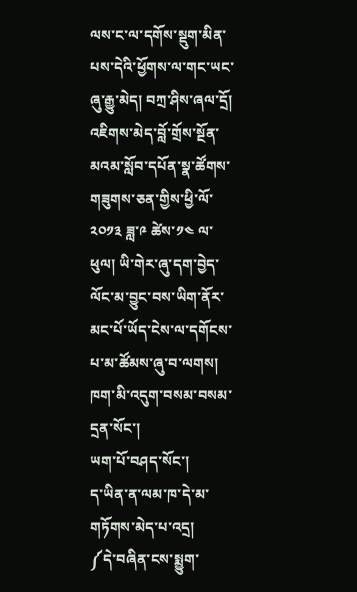ལས་ང་ལ་དགོས་སྡུག་མིན་པས་དེའི་ཕྱོགས་ལ་གང་ཡང་ཞུ་རྒྱུ་མེད། བཀྲ་ཤིས་ཞལ་དྲོ།
འཇིགས་མེད་བློ་གྲོས་སྔོན་མའམ་སློབ་དཔོན་སྣ་ཚོགས་གཟུགས་ཅན་གྱིས་ཕྱི་ལོ་༢༠༡༣ ཟླ་༩ ཚེས་༡༤ ལ་ཕུལ། ཡི་གེར་ཞུ་དག་བྱེད་ལོང་མ་བྱུང་བས་ཡིག་ནོར་མང་པོ་ཡོད་ངེས་ལ་དགོངས་པ་མ་ཚོམས་ཞུ་བ་ལགས།
ཁག་མི་འདུག་བསམ་བསམ་དྲན་སོང་།
ཡག་པོ་བཤད་སོང་།
ད་ཡིན་ན་ལམ་ཁ་དེ་མ་གཏོགས་མེད་པ་འདྲ།
༼དེ་བཞིན་ངས་སྨྱུག་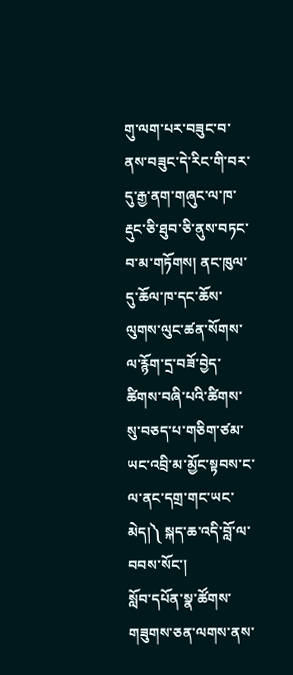གུ་ལག་པར་བཟུང་བ་ནས་བཟུང་དེ་རིང་གི་བར་དུ་རྒྱ་ནག་གཞུང་ལ་ཁ་རྡུང་ཅི་ཐུབ་ཅི་ནུས་བཏང་བ་མ་གཏོགས། ནང་ཁུལ་དུ་ཆོལ་ཁ་དང་ཆོས་ལུགས་ལུང་ཚན་སོགས་ལ་རྙོག་དྲ་བཟོ་བྱེད་ཚིགས་བཞི་པའི་ཚིགས་སུ་བཅད་པ་གཅིག་ཙམ་ཡང་འབྲི་མ་མྱོང་སྟབས་ང་ལ་ནང་དགྲ་གང་ཡང་མེད།༽ སྐད་ཆ་འདི་བློ་ལ་བབས་སོང་།
སློབ་དཔོན་སྣ་ཚོགས་གཟུགས་ཅན་ལགས་ནས་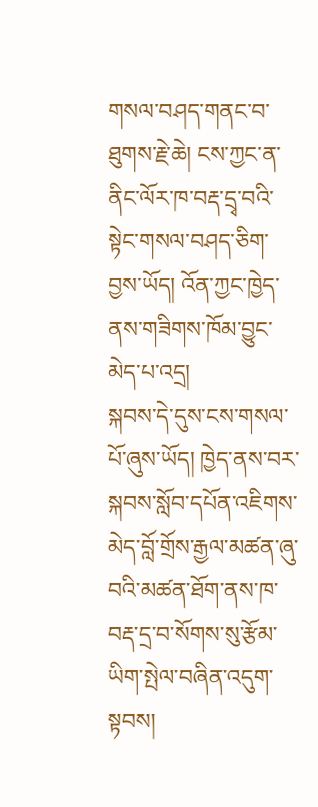གསལ་བཤད་གནང་བ་ཐུགས་རྗེ་ཆེ། ངས་ཀྱང་ན་ནིང་ལོར་ཁ་བརྡ་དྲྭ་བའི་སྟེང་གསལ་བཤད་ཅིག་བྱས་ཡོད། འོན་ཀྱང་ཁྱེད་ནས་གཟིགས་ཁོམ་བྱུང་མེད་པ་འདྲ།
སྐབས་དེ་དུས་ངས་གསལ་པོ་ཞུས་ཡོད། ཁྱེད་ནས་བར་སྐབས་སློབ་དཔོན་འཇིགས་མེད་བློ་གྲོས་རྒྱལ་མཚན་ཞུ་བའི་མཚན་ཐོག་ནས་ཁ་བརྡ་དྲ་བ་སོགས་སུ་རྩོམ་ཡིག་སྤེལ་བཞིན་འདུག་སྟབས།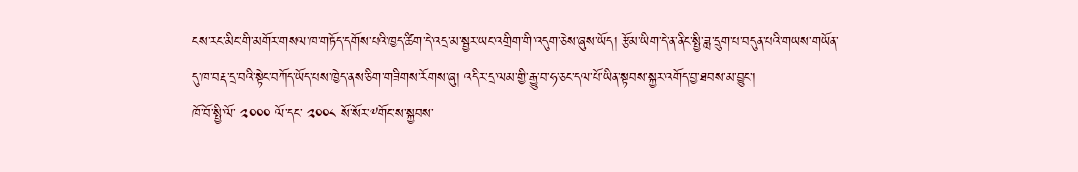ངས་རང་མིང་གི་མགོར་གསལ་ཁ་གཏོད་དགོས་པའི་ཁྱད་ཚིག་དེ་འདྲ་མ་སྦྱར་ཡང་འགྲིག་གི་འདུག་ཅེས་ཞུས་ཡོད། རྩོམ་ཡིག་དེ་ན་ནིང་སྤྱི་ཟླ་དྲུག་པ་བདུན་པའི་གཡས་གཡོན་དུ་ཁ་བརྡ་དྲ་བའི་སྟེང་བཀོད་ཡོད་པས་ཁྱེད་ནས་ཅིག་གཟིགས་རོགས་ཞུ། འདིར་དྲ་ལམ་གྱི་རྒྱུ་བ་ཧ་ཅང་དལ་པོ་ཡིན་སྟབས་སྐྱར་འགོད་བྱ་ཐབས་མ་བྱུང་།
ཁོ་བོ་སྤྱི་ལོ་ ༢༠༠༠ ལོ་དང་ ༢༠༠༨ སོ་སོར་༸གོང་ས་སྐྱབས་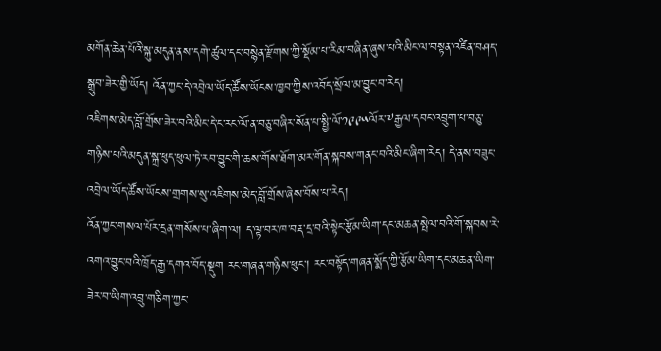མགོན་ཆེན་པོའི་སྐུ་མདུན་ནས་དགེ་ཚུལ་དང་བསྙེན་རྫོགས་ཀྱི་སྡོམ་པ་རིམ་བཞིན་ཞུས་པའི་མིང་ལ་བསྟན་འཛིན་བཤད་སྒྲུབ་ཟེར་གྱི་ཡོད། འོན་ཀྱང་དེ་འབྲེལ་ཡོད་ཚོས་ཡོངས་ཁྱབ་ཀྱིས་འབོད་སྲོལ་མ་བྱུང་བ་རེད།
འཇིགས་མེད་བློ་གྲོས་ཟེར་བའི་མིང་དེ་ང་རང་ལོ་ན་བཅུ་བཞིར་སོན་པ་སྤྱི་ལོ་༡༩༩༥ལོར་༸རྒྱལ་དབང་འབྲུག་པ་བཅུ་གཉིས་པའི་མདུན་སྐྲ་ཕུད་ཕུལ་ཏེ་རབ་བྱུང་གི་ཆས་གོས་ཐོག་མར་གོན་སྐབས་གནང་བའི་མིང་ཞིག་རེད། དེ་ནས་བཟུང་འབྲེལ་ཡོད་ཚོས་ཡོངས་གྲགས་སུ་འཇིགས་མེད་བློ་གྲོས་ཞེས་བོས་པ་རེད།
འོན་ཀྱང་གསལ་པོར་དྲན་གསོས་པ་ཞིག་ལ། ད་ལྟ་བར་ཁ་བརྡ་དྲ་བའི་སྟེང་རྩོམ་ཡིག་དང་མཆན་སྤེལ་བའི་གོ་སྐབས་རེ་འགའ་བྱུང་བའི་ཁྲོད་རྒྱ་དགའ་བོད་སྡུག རང་གཞན་གཉིས་ཕུང་། རང་བསྟོད་གཞན་སྨོད་ཀྱི་རྩོམ་ཡིག་དང་མཆན་ཡིག་ཟེར་བ་ཡིག་འབྲུ་གཅིག་ཀྱང་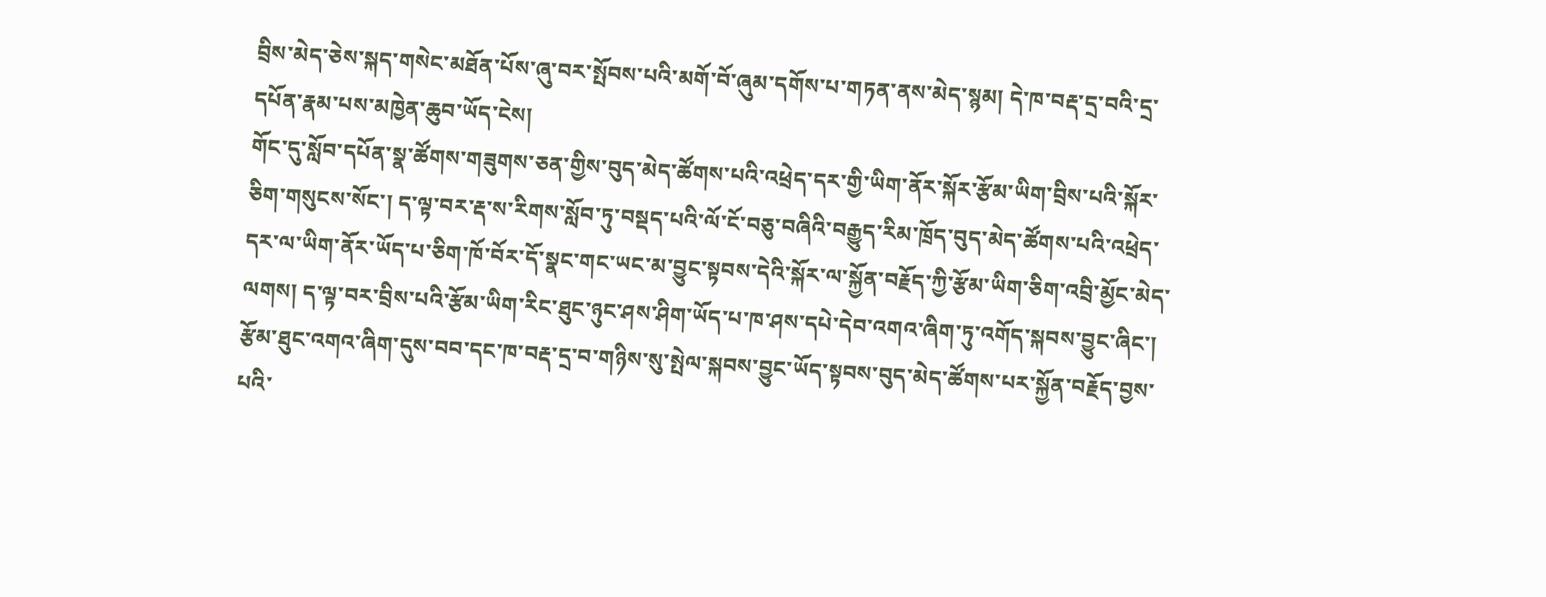བྲིས་མེད་ཅེས་སྐད་གསེང་མཐོན་པོས་ཞུ་བར་སྤོབས་པའི་མགོ་བོ་ཞུམ་དགོས་པ་གཏན་ནས་མེད་སྙམ། དེ་ཁ་བརྡ་དྲ་བའི་དྲ་དཔོན་རྣམ་པས་མཁྱེན་ཆུབ་ཡོད་ངེས།
གོང་དུ་སློབ་དཔོན་སྣ་ཚོགས་གཟུགས་ཅན་གྱིས་བུད་མེད་ཚོགས་པའི་འཕྲེད་དར་གྱི་ཡིག་ནོར་སྐོར་རྩོམ་ཡིག་བྲིས་པའི་སྐོར་ཅིག་གསུངས་སོང་། ད་ལྟ་བར་རྡ་ས་རིགས་སློབ་ཏུ་བསྡད་པའི་ལོ་ངོ་བཅུ་བཞིའི་བརྒྱུད་རིམ་ཁྲོད་བུད་མེད་ཚོགས་པའི་འཕྲེད་དར་ལ་ཡིག་ནོར་ཡོད་པ་ཅིག་ཁོ་བོར་དོ་སྣང་གང་ཡང་མ་བྱུང་སྟབས་དེའི་སྐོར་ལ་སྐྱོན་བརྗོད་ཀྱི་རྩོམ་ཡིག་ཅིག་འབྲི་མྱོང་མེད་ལགས། ད་ལྟ་བར་བྲིས་པའི་རྩོམ་ཡིག་རིང་ཐུང་ཉུང་ཤས་ཤིག་ཡོད་པ་ཁ་ཤས་དཔེ་དེབ་འགའ་ཞིག་ཏུ་འགོད་སྐབས་བྱུང་ཞིང་། རྩོམ་ཐུང་འགའ་ཞིག་དུས་བབ་དང་ཁ་བརྡ་དྲ་བ་གཉིས་སུ་སྤེལ་སྐབས་བྱུང་ཡོད་སྟབས་བུད་མེད་ཚོགས་པར་སྐྱོན་བརྗོད་བྱས་པའི་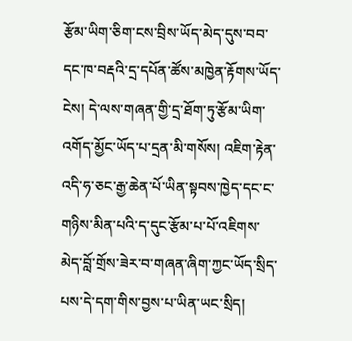རྩོམ་ཡིག་ཅིག་ངས་བྲིས་ཡོད་མེད་དུས་བབ་དང་ཁ་བརྡའི་དྲ་དཔོན་ཚོས་མཁྱེན་རྟོགས་ཡོད་ངེས། དེ་ལས་གཞན་གྱི་དྲ་ཐོག་ཏུ་རྩོམ་ཡིག་འགོད་མྱོང་ཡོད་པ་དྲན་མི་གསོས། འཇིག་རྟེན་འདི་ཧ་ཅང་རྒྱ་ཆེན་པོ་ཡིན་སྟབས་ཁྱེད་དང་ང་གཉིས་མིན་པའི་ད་དུང་རྩོམ་པ་པོ་འཇིགས་མེད་བློ་གྲོས་ཟེར་བ་གཞན་ཞིག་ཀྱང་ཡོད་སྲིད་པས་དེ་དག་གིས་བྱས་པ་ཡིན་ཡང་སྲིད།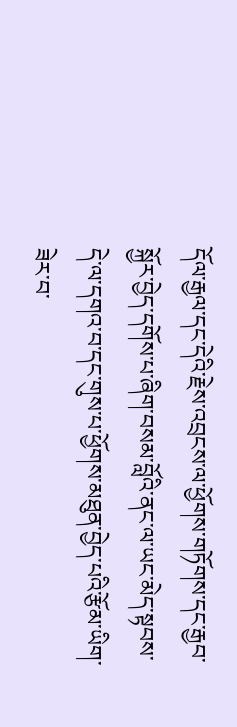དོལ་རྒྱལ་དང་དེའི་རྗེས་འབྲངས་ལ་ཕྱོགས་གཏོགས་དང་རྒྱབ་སྐྱོར་བྱེད་དགོས་པ་ཞིག་བསམ་བློའི་ནང་ལ་ཡང་མེད་སྟབས་དེ་ལ་དགའ་བ་དང་གུས་པ་ཕྱོགས་མཐུན་བྱེད་པའི་རྩོམ་ཡིག་ཟེར་བ་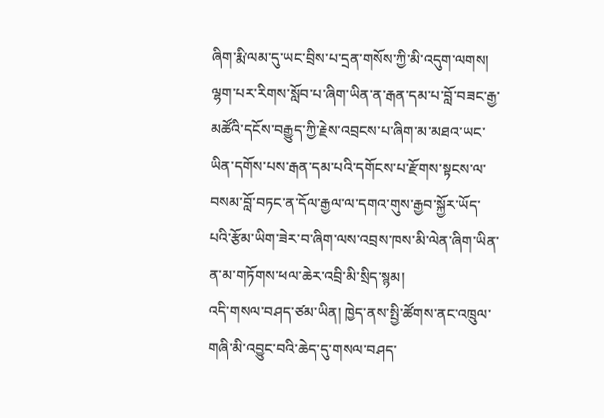ཞིག་རྨི་ལམ་དུ་ཡང་བྲིས་པ་དྲན་གསོས་ཀྱི་མི་འདུག་ལགས། ལྷག་པར་རིགས་སློབ་པ་ཞིག་ཡིན་ན་རྒན་དམ་པ་བློ་བཟང་རྒྱ་མཚོའི་དངོས་བརྒྱུད་ཀྱི་རྗེས་འབྲངས་པ་ཞིག་མ་མཐའ་ཡང་ཡིན་དགོས་པས་རྒན་དམ་པའི་དགོངས་པ་རྫོགས་སྟངས་ལ་བསམ་བློ་བཏང་ན་དོལ་རྒྱལ་ལ་དགའ་གུས་རྒྱབ་སྐྱོར་ཡོད་པའི་རྩོམ་ཡིག་ཟེར་བ་ཞིག་ལས་འབྲས་ཁས་མི་ལེན་ཞིག་ཡིན་ན་མ་གཏོགས་ཕལ་ཆེར་འབྲི་མི་སྲིད་སྙམ།
འདི་གསལ་བཤད་ཙམ་ཡིན། ཁྱེད་ནས་སྤྱི་ཚོགས་ནང་འཁྲུལ་གཞི་མི་འབྱུང་བའི་ཆེད་དུ་གསལ་བཤད་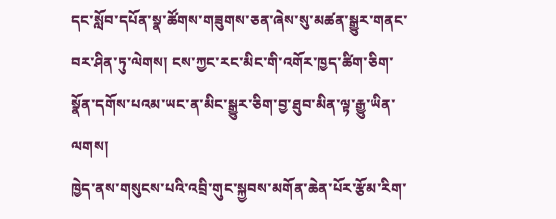དང་སློབ་དཔོན་སྣ་ཚོགས་གཟུགས་ཅན་ཞེས་སུ་མཚན་སྒྱུར་གནང་བར་ཤིན་ཏུ་ལེགས། ངས་ཀྱང་རང་མིང་གི་འགོར་ཁྱད་ཚིག་ཅིག་སྣོན་དགོས་པའམ་ཡང་ན་མིང་སྒྱུར་ཅིག་བྱ་ཐུབ་མིན་ལྟ་རྒྱུ་ཡིན་ལགས།
ཁྱེད་ནས་གསུངས་པའི་འབྲི་གུང་སྐྱབས་མགོན་ཆེན་པོར་རྩོམ་རིག་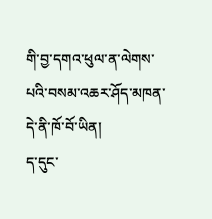གི་བྱ་དགའ་ཕུལ་ན་ལེགས་པའི་བསམ་འཆར་ཤོད་མཁན་དེ་ནི་ཁོ་བོ་ཡིན།
ད་དུང་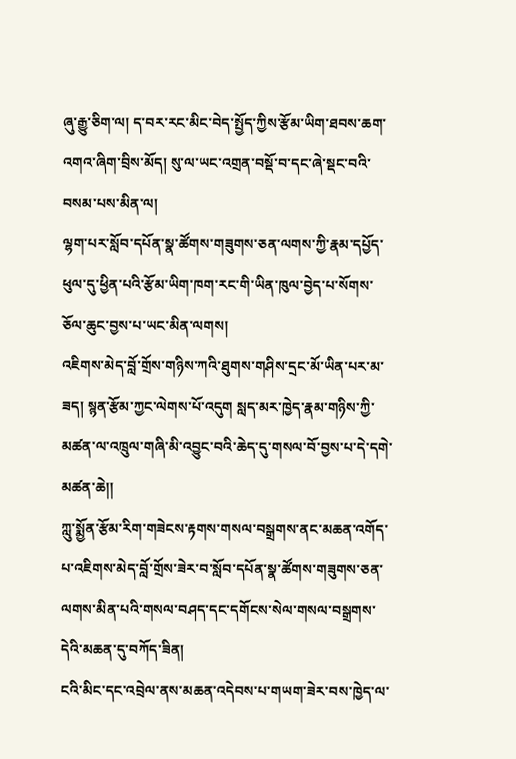ཞུ་རྒྱུ་ཅིག་ལ། ད་བར་རང་མིང་བེད་སྤྱོད་ཀྱིས་རྩོམ་ཡིག་ཐབས་ཆག་འགའ་ཞིག་བྲིས་མོད། སུ་ལ་ཡང་འགྲན་བསྡོ་བ་དང་ཞེ་སྡང་བའི་བསམ་པས་མིན་ལ།
ལྷག་པར་སློབ་དཔོན་སྣ་ཚོགས་གཟུགས་ཅན་ལགས་ཀྱི་རྣམ་དཔྱོད་ཕུལ་དུ་ཕྱིན་པའི་རྩོམ་ཡིག་ཁག་རང་གི་ཡིན་ཁུལ་བྱེད་པ་སོགས་ཅོལ་ཆུང་བྱས་པ་ཡང་མིན་ལགས།
འཇིགས་མེད་བློ་གྲོས་གཉིས་ཀའི་ཐུགས་གཤིས་དྲང་མོ་ཡིན་པར་མ་ཟད། སྙན་རྩོམ་ཀྱང་ལེགས་པོ་འདུག སླད་མར་ཁྱེད་རྣམ་གཉིས་ཀྱི་མཚན་ལ་འཁྲུལ་གཞི་མི་འབྱུང་བའི་ཆེད་དུ་གསལ་བོ་བྱས་པ་དེ་དགེ་མཚན་ཆེ།།
ཀླུ་སྨྱོན་རྩོམ་རིག་གཟེངས་རྟགས་གསལ་བསྒྲགས་ནང་མཆན་འགོད་པ་འཇིགས་མེད་བློ་གྲོས་ཟེར་བ་སློབ་དཔོན་སྣ་ཚོགས་གཟུགས་ཅན་ལགས་མིན་པའི་གསལ་བཤད་དང་དགོངས་སེལ་གསལ་བསྒྲགས་དེའི་མཆན་དུ་བཀོད་ཟིན།
ངའི་མིང་དང་འབྲེལ་ནས་མཆན་འདེབས་པ་གཡག་ཟེར་བས་ཁྱེད་ལ་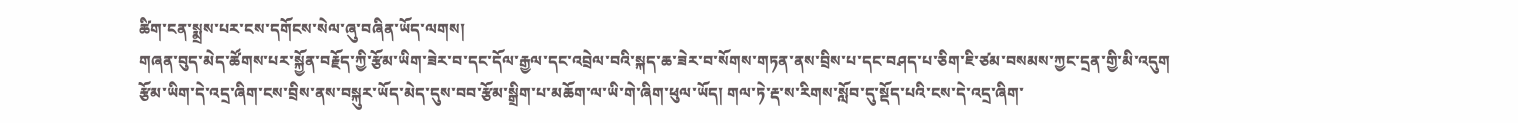ཚིག་ངན་སྨྲས་པར་ངས་དགོངས་སེལ་ཞུ་བཞིན་ཡོད་ལགས།
གཞན་བུད་མེད་ཚོགས་པར་སྐྱོན་བརྗོད་ཀྱི་རྩོམ་ཡིག་ཟེར་བ་དང་དོལ་རྒྱལ་དང་འབྲེལ་བའི་སྐད་ཆ་ཟེར་བ་སོགས་གཏན་ནས་བྲིས་པ་དང་བཤད་པ་ཅིག་ཇི་ཙམ་བསམས་ཀྱང་དྲན་གྱི་མི་འདུག རྩོམ་ཡིག་དེ་འདྲ་ཞིག་ངས་བྲིས་ནས་བསྐུར་ཡོད་མེད་དུས་བབ་རྩོམ་སྒྲིག་པ་མཆོག་ལ་ཡི་གེ་ཞིག་ཕུལ་ཡོད། གལ་ཏེ་རྡ་ས་རིགས་སློབ་དུ་སྡོད་པའི་ངས་དེ་འདྲ་ཞིག་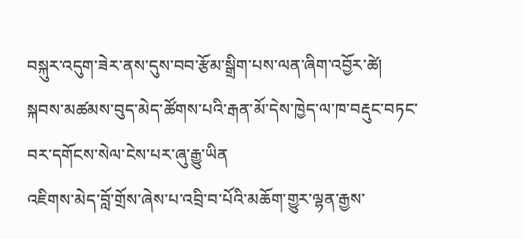བསྐུར་འདུག་ཟེར་ནས་དུས་བབ་རྩོམ་སྒྲིག་པས་ལན་ཞིག་འབྱོར་ཚེ། སྐབས་མཚམས་བུད་མེད་ཚོགས་པའི་རྒན་མོ་དེས་ཁྱེད་ལ་ཁ་བརྡུང་བཏང་བར་དགོངས་སེལ་ངེས་པར་ཞུ་རྒྱུ་ཡིན
འཇིགས་མེད་བློ་གྲོས་ཞེས་པ་འབྲི་བ་པོའི་མཆོག་གྱུར་ལྷན་རྒྱས་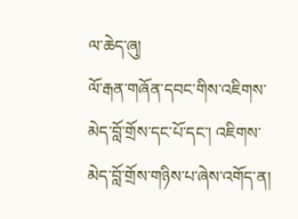ལ་ཆེད་ཞུ།
ལོ་རྒན་གཞོན་དབང་གིས་འཇིགས་མེད་བློ་གྲོས་དང་པོ་དང་། འཇིགས་མེད་བློ་གྲོས་གཉིས་པ་ཞེས་འགོད་ན།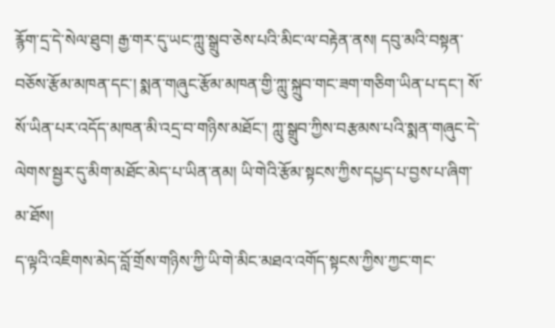རྙོག་དྲ་དེ་སེལ་ཐུབ། རྒྱ་གར་དུ་ཡང་ཀླུ་སྒྲུབ་ཅེས་པའི་མིང་ལ་བརྟེན་ནས། དབུ་མའི་བསྟན་བཅོས་རྩོམ་མཁན་དང་། སྨན་གཞུང་རྩོམ་མཁན་གྱི་ཀླུ་སྐྲུབ་གང་ཟག་གཅིག་ཡིན་པ་དང་། སོ་སོ་ཡིན་པར་འདོད་མཁན་མི་འདྲ་བ་གཉིས་མཐོང་། ཀླུ་སྒྲུབ་ཀྱིས་བརྩམས་པའི་སྨན་གཞུང་དེ་ལེགས་སྦྱར་དུ་མིག་མཐོང་མེད་པ་ཡིན་ནམ། ཡི་གེའི་རྩོམ་སྟངས་ཀྱིས་དཔྱད་པ་བྱས་པ་ཞིག་མ་ཐོས།
ད་ལྟའི་འཇིགས་མེད་བློ་གྲོས་གཉིས་ཀྱི་ཡི་གེ་མིང་མཐའ་འགོད་སྟངས་ཀྱིས་ཀྱང་གང་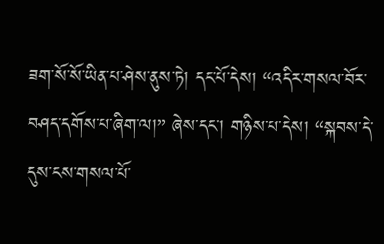ཟག་སོ་སོ་ཡིན་པ་ཤེས་ནུས་ཏེ། དང་པོ་དེས། “འདིར་གསལ་བོར་བཤད་དགོས་པ་ཞིག་ལ།” ཞེས་དང་། གཉིས་པ་དེས། “སྐབས་དེ་དུས་ངས་གསལ་པོ་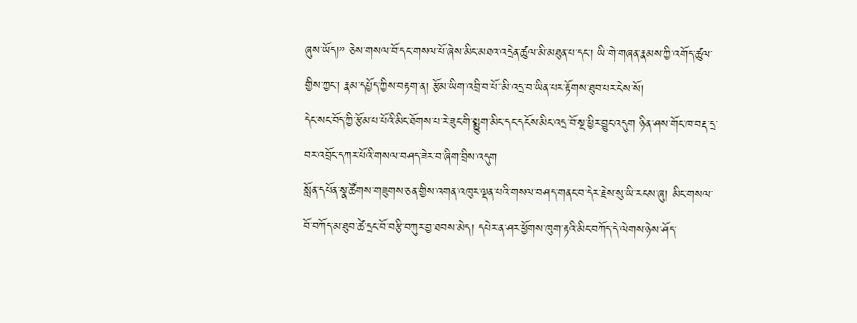ཞུས་ཡོད།” ཅེས་གསལ་བོ་དང་གསལ་པོ་ཞེས་མིང་མཐའ་འདྲེན་ཚུལ་མི་མཐུན་པ་དང་། ཡི་གེ་གཞན་རྣམས་ཀྱི་འགོད་ཚུལ་གྱིས་ཀྱང་། རྣམ་དཔྱོད་ཀྱིས་བརྟག་ན། རྩོམ་ཡིག་འབྲི་བ་པོ་་མི་འདྲ་བ་ཡིན་པར་རྟོགས་ཐུབ་པར་ངེས་སོ།
དེང་སང་བོད་ཀྱི་རྩོམ་པ་པོའི་མིང་ཐོགས་པ་རེ་ཟུང་གི་སྨྱུག་མིང་དང་དངོས་མིང་འདྲ་བོ་སྔ་ཕྱིར་བྱུང་འདུག ཉིན་ཤས་གོང་ཁ་བརྡ་དྲ་བར་འབྲོང་དཀར་པོའི་གསལ་བཤད་ཟེར་བ་ཞིག་བྲིས་འདུག
སློན་དཔོན་སྣ་ཚོགས་གཟུགས་ཅན་གྱིས་འགན་འཁུར་ལྡན་པའི་གསལ་བཤད་གནང་བ་དེར་རྗེས་སུ་ཡི་རངས་ཞུ། མིང་གསལ་བོ་བཀོད་མ་ཐུབ་ཚེ་དྲང་བོ་བརྩི་བཀུར་བྱ་ཐབས་མེད། དཔེར་ན་ཤར་ཕྱོགས་ཁུག་རྟའི་མིང་བཀོད་དེ་ལེགས་ཉེས་ཤོད་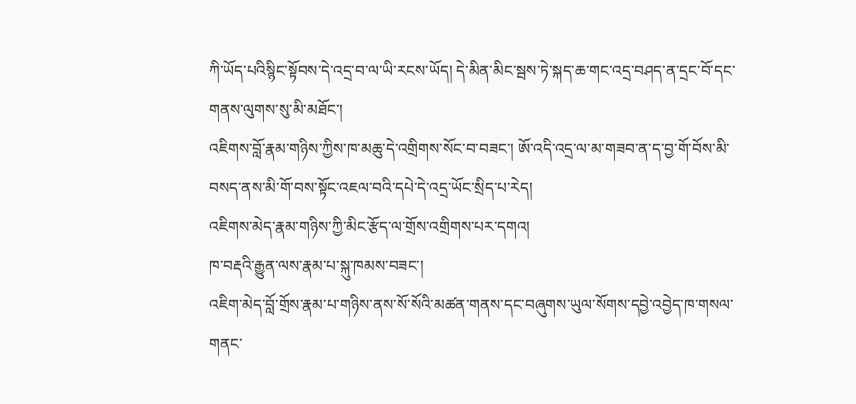ཀི་ཡོད་པའིསྙིང་སྟོབས་དེ་འདྲ་བ་ལ་ཡི་རངས་ཡོད། དེ་མིན་མིང་སྦས་ཏེ་སྐད་ཆ་གང་འདྲ་བཤད་ན་དྲང་བོ་དང་གནས་ལུགས་སུ་མི་མཐོང་།
འཇིགས་བློ་རྣམ་གཉིས་ཀྱིས་ཁ་མཆུ་དེ་འགྲིགས་སོང་བ་བཟང་། ཨོ་འདི་འདྲ་ལ་མ་གཟབ་ན་ད་བྱ་གོ་བོས་མི་བསད་ནས་མི་གོ་བས་སྟོང་འཇལ་བའི་དཔེ་དེ་འདྲ་ཡོང་སྲིད་པ་རེད།
འཇིགས་མེད་རྣམ་གཉིས་ཀྱི་མིང་རྩོད་ལ་གྲོས་འགྲིགས་པར་དགའ།
ཁ་བརྡའི་རྒྱུན་ལས་རྣམ་པ་སྐུ་ཁམས་བཟང་།
འཇིག་མེད་བློ་གྲོས་རྣམ་པ་གཉིས་ནས་སོ་སོའི་མཚན་གནས་དང་བཞུགས་ཡུལ་སོགས་དབྱེ་འབྱེད་ཁ་གསལ་གནང་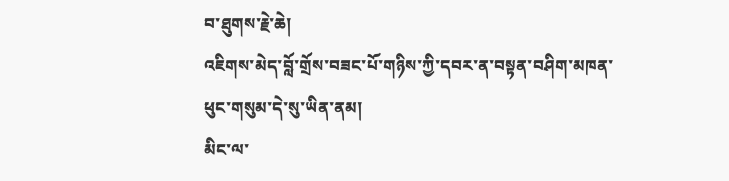བ་ཐུགས་རྗེ་ཆེ།
འཇིགས་མེད་བློ་གྲོས་བཟང་པོ་གཉིས་ཀྱི་དབར་ན་བསྟན་བཤིག་མཁན་ཕུང་གསུམ་དེ་སུ་ཡིན་ནམ།
མིང་ལ་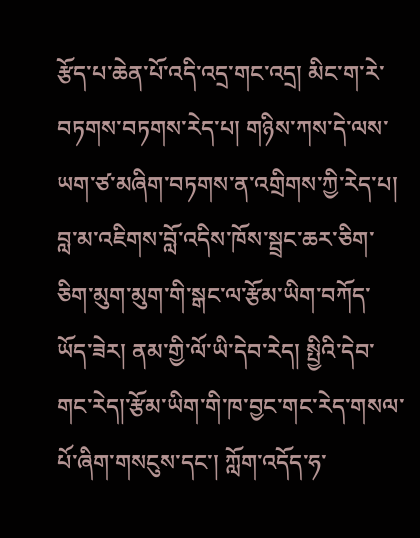རྩོད་པ་ཆེན་པོ་འདི་འདྲ་གང་འདྲ། མིང་ག་རེ་བཏགས་བཏགས་རེད་པ། གཉིས་ཀས་དེ་ལས་ཡག་ཙ་མཞིག་བཏགས་ན་འགྲིགས་ཀྱི་རེད་པ།
བླ་མ་འཇིགས་བློ་འདིས་ཁོས་སྦྲང་ཆར་ཅིག་ཅིག་མུག་མུག་གི་སྒང་ལ་རྩོམ་ཡིག་བཀོད་ཡོད་ཟེར། ནམ་གྱི་ལོ་ཡི་དེབ་རེད། སྤྱིའི་དེབ་གང་རེད།་རྩོམ་ཡིག་གི་ཁ་བྱང་གང་རེད་གསལ་པོ་ཞིག་གསངུས་དང་། ཀློག་འདོད་ཧ་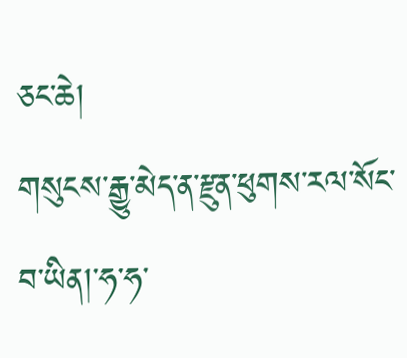ཅང་ཆེ།
གསུངས་རྒྱུ་མེད་ན་རྫུན་ཕུགས་རལ་སོང་བ་ཡིན།་ཧ་ཧ་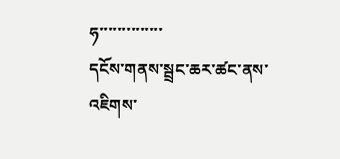ཧ་་་་་་་་་་་་་་
དངོས་གནས་སྦྲང་ཆར་ཚང་ནས་འཇིགས་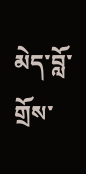མེད་བློ་གྲོས་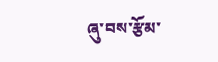ཞུ་བས་རྩོམ་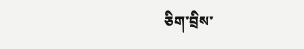ཅིག་བྲིས་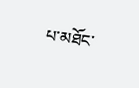པ་མཐོང་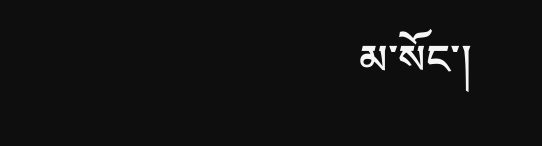མ་སོང་།